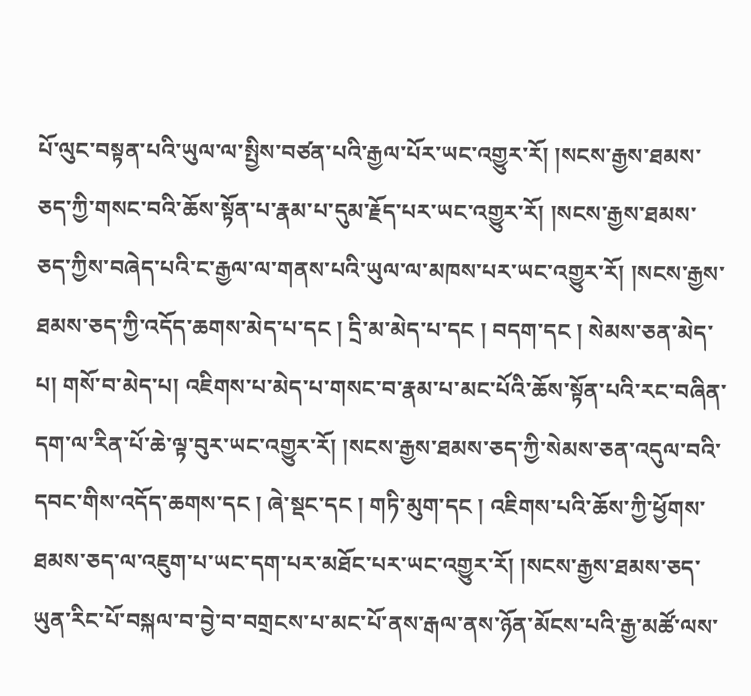པོ་ལུང་བསྟན་པའི་ཡུལ་ལ་སྤྱིས་བཙན་པའི་རྒྱལ་པོར་ཡང་འགྱུར་རོ། །སངས་རྒྱས་ཐམས་ཅད་ཀྱི་གསང་བའི་ཆོས་སྟོན་པ་རྣམ་པ་དུམ་རྗོད་པར་ཡང་འགྱུར་རོ། །སངས་རྒྱས་ཐམས་ཅད་ཀྱིས་བཞེད་པའི་ང་རྒྱལ་ལ་གནས་པའི་ཡུལ་ལ་མཁས་པར་ཡང་འགྱུར་རོ། །སངས་རྒྱས་ཐམས་ཅད་ཀྱི་འདོད་ཆགས་མེད་པ་དང ། དྲི་མ་མེད་པ་དང ། བདག་དང ། སེམས་ཅན་མེད་པ། གསོ་བ་མེད་པ། འཇིགས་པ་མེད་པ་གསང་བ་རྣམ་པ་མང་པོའི་ཆོས་སྟོན་པའི་རང་བཞིན་དག་ལ་རིན་པོ་ཆེ་ལྟ་བུར་ཡང་འགྱུར་རོ། །སངས་རྒྱས་ཐམས་ཅད་ཀྱི་སེམས་ཅན་འདུལ་བའི་དབང་གིས་འདོད་ཆགས་དང ། ཞེ་སྡང་དང ། གཏི་མུག་དང ། འཇིགས་པའི་ཆོས་ཀྱི་ཕྱོགས་ཐམས་ཅད་ལ་འཇུག་པ་ཡང་དག་པར་མཐོང་པར་ཡང་འགྱུར་རོ། །སངས་རྒྱས་ཐམས་ཅད་ཡུན་རིང་པོ་བསྐལ་བ་བྱེ་བ་བགྲངས་པ་མང་པོ་ནས་རྒལ་ནས་ཉོན་མོངས་པའི་རྒྱ་མཚོ་ལས་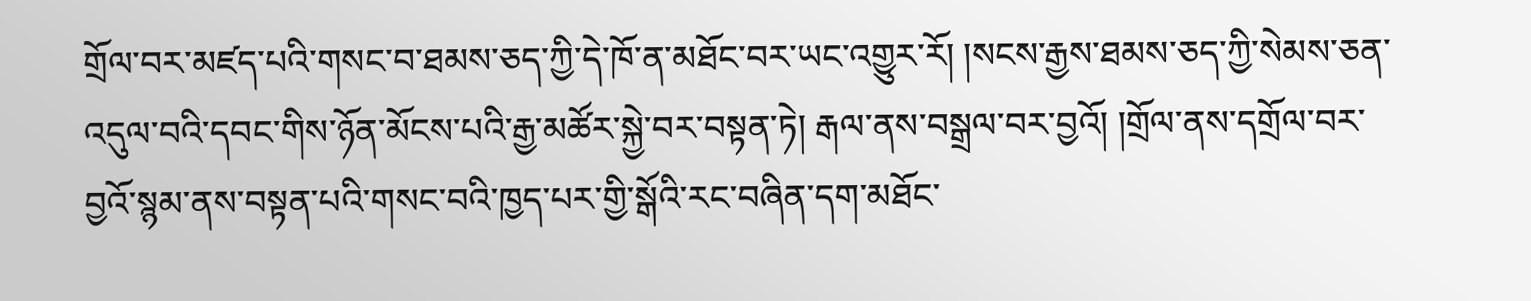གྲོལ་བར་མཛད་པའི་གསང་བ་ཐམས་ཅད་ཀྱི་དེ་ཁོ་ན་མཐོང་བར་ཡང་འགྱུར་རོ། །སངས་རྒྱས་ཐམས་ཅད་ཀྱི་སེམས་ཅན་འདུལ་བའི་དབང་གིས་ཉོན་མོངས་པའི་རྒྱ་མཚོར་སྐྱེ་བར་བསྟན་ཏེ། རྒལ་ནས་བསྒྲལ་བར་བྱའོ། །གྲོལ་ནས་དགྲོལ་བར་བྱའོ་སྙམ་ནས་བསྟན་པའི་གསང་བའི་ཁྱད་པར་གྱི་སྒོའི་རང་བཞིན་དག་མཐོང་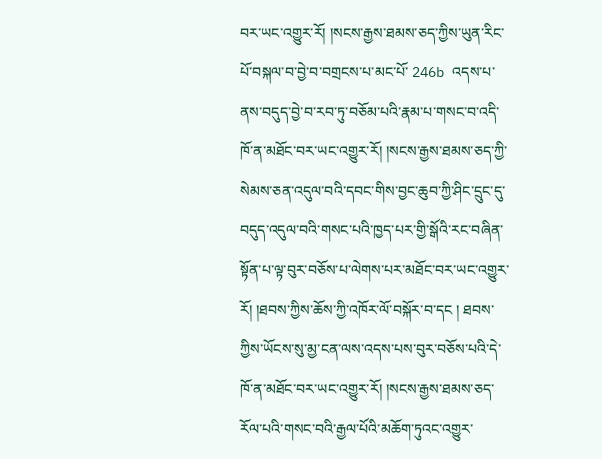བར་ཡང་འགྱུར་རོ། །སངས་རྒྱས་ཐམས་ཅད་ཀྱིས་ཡུན་རིང་པོ་བསྐལ་བ་བྱེ་བ་བགྲངས་པ་མང་པོ་ 246b འདས་པ་ནས་བདུད་བྱེ་བ་རབ་ཏུ་བཅོམ་པའི་རྣམ་པ་གསང་བ་འདི་ཁོ་ན་མཐོང་བར་ཡང་འགྱུར་རོ། །སངས་རྒྱས་ཐམས་ཅད་ཀྱི་སེམས་ཅན་འདུལ་བའི་དབང་གིས་བྱང་ཆུབ་ཀྱི་ཤིང་དྲུང་དུ་བདུད་འདུལ་བའི་གསང་པའི་ཁྱད་པར་གྱི་སྒོའི་རང་བཞིན་སྟོན་པ་ལྟ་བུར་བཅོས་པ་ལེགས་པར་མཐོང་བར་ཡང་འགྱུར་རོ། །ཐབས་ཀྱིས་ཆོས་ཀྱི་འཁོར་ལོ་བསྐོར་བ་དང ། ཐབས་ཀྱིས་ཡོངས་སུ་མྱ་ངན་ལས་འདས་པས་བུར་བཅོས་པའི་དེ་ཁོ་ན་མཐོང་བར་ཡང་འགྱུར་རོ། །སངས་རྒྱས་ཐམས་ཅད་རོལ་པའི་གསང་བའི་རྒྱལ་པོའི་མཆོག་ཏུའང་འགྱུར་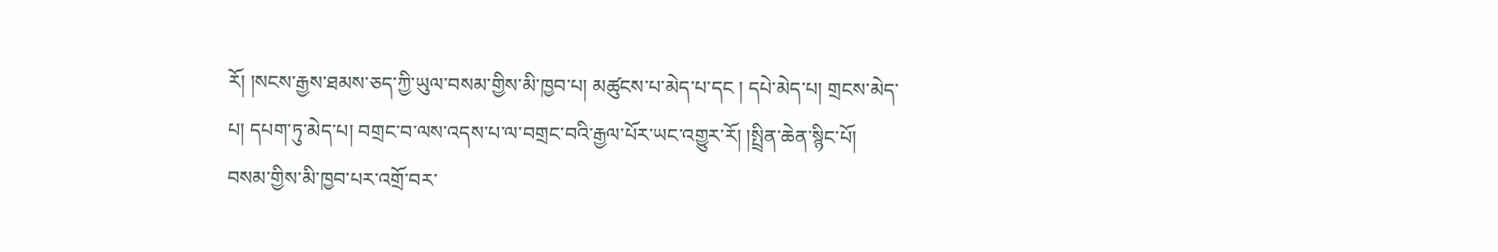རོ། །སངས་རྒྱས་ཐམས་ཅད་ཀྱི་ཡུལ་བསམ་གྱིས་མི་ཁྱབ་པ། མཚུངས་པ་མེད་པ་དང ། དཔེ་མེད་པ། གྲངས་མེད་པ། དཔག་ཏུ་མེད་པ། བགྲང་བ་ལས་འདས་པ་ལ་བགྲང་བའི་རྒྱལ་པོར་ཡང་འགྱུར་རོ། །སྤྲིན་ཆེན་སྙིང་པོ། བསམ་གྱིས་མི་ཁྱབ་པར་འགྲོ་བར་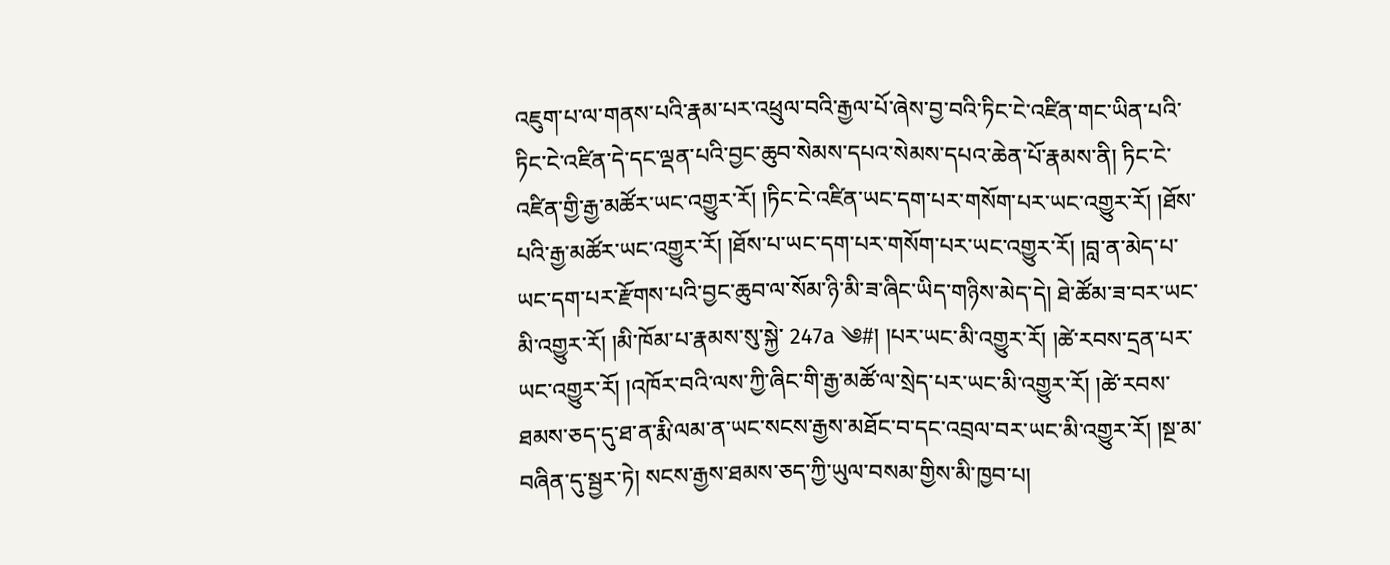འཇུག་པ་ལ་གནས་པའི་རྣམ་པར་འཕྲུལ་བའི་རྒྱལ་པོ་ཞེས་བྱ་བའི་ཏིང་ངེ་འཛིན་གང་ཡིན་པའི་ཏིང་ངེ་འཛིན་དེ་དང་ལྡན་པའི་བྱང་ཆུབ་སེམས་དཔའ་སེམས་དཔའ་ཆེན་པོ་རྣམས་ནི། ཏིང་ངེ་འཛིན་གྱི་རྒྱ་མཚོར་ཡང་འགྱུར་རོ། །ཏིང་ངེ་འཛིན་ཡང་དག་པར་གསོག་པར་ཡང་འགྱུར་རོ། །ཐོས་པའི་རྒྱ་མཚོར་ཡང་འགྱུར་རོ། །ཐོས་པ་ཡང་དག་པར་གསོག་པར་ཡང་འགྱུར་རོ། །བླ་ན་མེད་པ་ཡང་དག་པར་རྫོགས་པའི་བྱང་ཆུབ་ལ་སོམ་ཉི་མི་ཟ་ཞིང་ཡིད་གཉིས་མེད་དེ། ཐེ་ཚོམ་ཟ་བར་ཡང་མི་འགྱུར་རོ། །མི་ཁོམ་པ་རྣམས་སུ་སྐྱེ་ 247a ༄#། །པར་ཡང་མི་འགྱུར་རོ། །ཚེ་རབས་དྲན་པར་ཡང་འགྱུར་རོ། །འཁོར་བའི་ལས་ཀྱི་ཞིང་གི་རྒྱ་མཚོ་ལ་སྲེད་པར་ཡང་མི་འགྱུར་རོ། །ཚེ་རབས་ཐམས་ཅད་དུ་ཐ་ན་རྨི་ལམ་ན་ཡང་སངས་རྒྱས་མཐོང་བ་དང་འབྲལ་བར་ཡང་མི་འགྱུར་རོ། །སྔ་མ་བཞིན་དུ་སྦྱར་ཏེ། སངས་རྒྱས་ཐམས་ཅད་ཀྱི་ཡུལ་བསམ་གྱིས་མི་ཁྱབ་པ།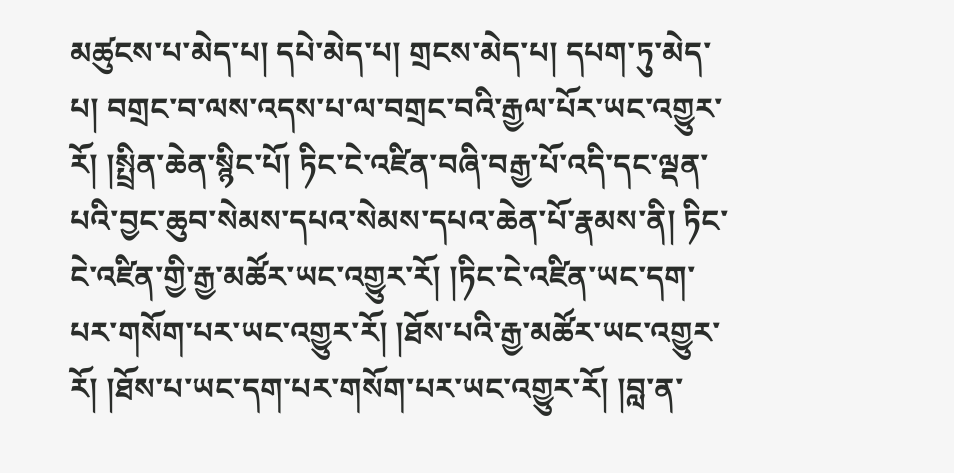མཚུངས་པ་མེད་པ། དཔེ་མེད་པ། གྲངས་མེད་པ། དཔག་ཏུ་མེད་པ། བགྲང་བ་ལས་འདས་པ་ལ་བགྲང་བའི་རྒྱལ་པོར་ཡང་འགྱུར་རོ། །སྤྲིན་ཆེན་སྙིང་པོ། ཏིང་ངེ་འཛིན་བཞི་བརྒྱ་པོ་འདི་དང་ལྡན་པའི་བྱང་ཆུབ་སེམས་དཔའ་སེམས་དཔའ་ཆེན་པོ་རྣམས་ནི། ཏིང་ངེ་འཛིན་གྱི་རྒྱ་མཚོར་ཡང་འགྱུར་རོ། །ཏིང་ངེ་འཛིན་ཡང་དག་པར་གསོག་པར་ཡང་འགྱུར་རོ། །ཐོས་པའི་རྒྱ་མཚོར་ཡང་འགྱུར་རོ། །ཐོས་པ་ཡང་དག་པར་གསོག་པར་ཡང་འགྱུར་རོ། །བླ་ན་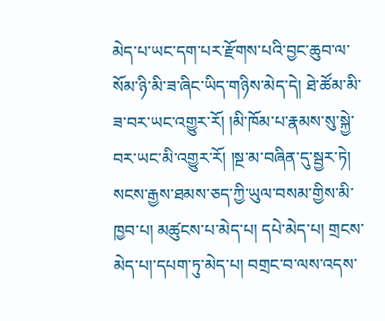མེད་པ་ཡང་དག་པར་རྫོགས་པའི་བྱང་ཆུབ་ལ་སོམ་ཉི་མི་ཟ་ཞིང་ཡིད་གཉིས་མེད་དེ། ཐེ་ཚོམ་མི་ཟ་བར་ཡང་འགྱུར་རོ། །མི་ཁོམ་པ་རྣམས་སུ་སྐྱེ་བར་ཡང་མི་འགྱུར་རོ། །སྔ་མ་བཞིན་དུ་སྦྱར་ཏེ། སངས་རྒྱས་ཐམས་ཅད་ཀྱི་ཡུལ་བསམ་གྱིས་མི་ཁྱབ་པ། མཚུངས་པ་མེད་པ། དཔེ་མེད་པ། གྲངས་མེད་པ།་དཔག་ཏུ་མེད་པ། བགྲང་བ་ལས་འདས་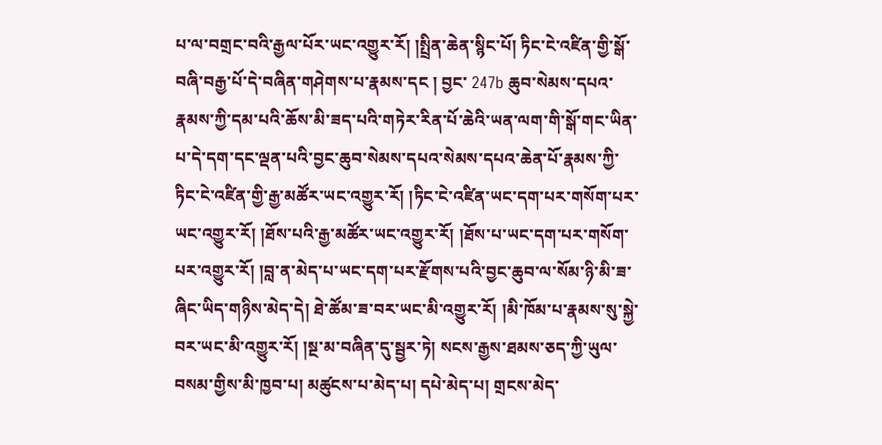པ་ལ་བགྲང་བའི་རྒྱལ་པོར་ཡང་འགྱུར་རོ། །སྤྲིན་ཆེན་སྙིང་པོ། ཏིང་ངེ་འཛིན་གྱི་སྒོ་བཞི་བརྒྱ་པོ་དེ་བཞིན་གཤེགས་པ་རྣམས་དང ། བྱང་ 247b ཆུབ་སེམས་དཔའ་རྣམས་ཀྱི་དམ་པའི་ཆོས་མི་ཟད་པའི་གཏེར་རིན་པོ་ཆེའི་ཡན་ལག་གི་སྒོ་གང་ཡིན་པ་དེ་དག་དང་ལྡན་པའི་བྱང་ཆུབ་སེམས་དཔའ་སེམས་དཔའ་ཆེན་པོ་རྣམས་ཀྱི་ཏིང་ངེ་འཛིན་གྱི་རྒྱ་མཚོར་ཡང་འགྱུར་རོ། །ཏིང་ངེ་འཛིན་ཡང་དག་པར་གསོག་པར་ཡང་འགྱུར་རོ། །ཐོས་པའི་རྒྱ་མཚོར་ཡང་འགྱུར་རོ། །ཐོས་པ་ཡང་དག་པར་གསོག་པར་འགྱུར་རོ། །བླ་ན་མེད་པ་ཡང་དག་པར་རྫོགས་པའི་བྱང་ཆུབ་ལ་སོམ་ཉི་མི་ཟ་ཞིང་ཡིད་གཉིས་མེད་དེ། ཐེ་ཚོམ་ཟ་བར་ཡང་མི་འགྱུར་རོ། །མི་ཁོམ་པ་རྣམས་སུ་སྐྱེ་བར་ཡང་མི་འགྱུར་རོ། །སྔ་མ་བཞིན་དུ་སྦྱར་ཏེ། སངས་རྒྱས་ཐམས་ཅད་ཀྱི་ཡུལ་བསམ་གྱིས་མི་ཁྱབ་པ། མཚུངས་པ་མེད་པ། དཔེ་མེད་པ། གྲངས་མེད་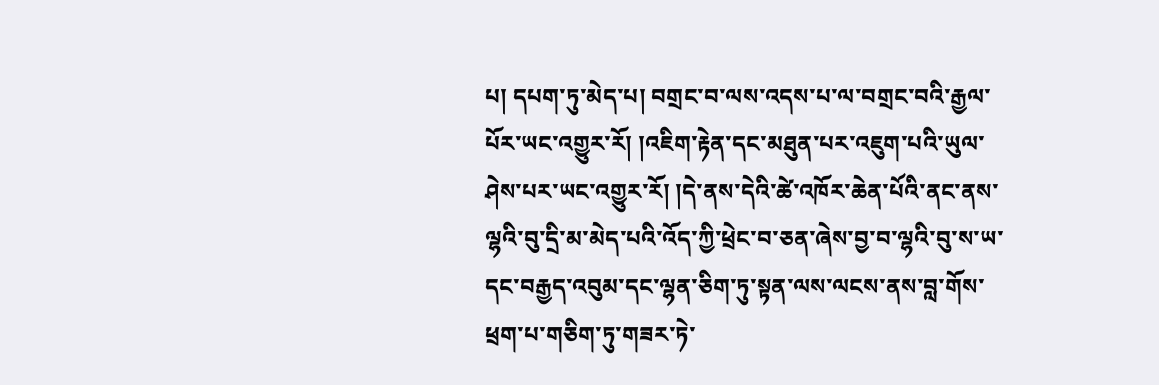པ། དཔག་ཏུ་མེད་པ། བགྲང་བ་ལས་འདས་པ་ལ་བགྲང་བའི་རྒྱལ་པོར་ཡང་འགྱུར་རོ། །འཇིག་རྟེན་དང་མཐུན་པར་འཇུག་པའི་ཡུལ་ཤེས་པར་ཡང་འགྱུར་རོ། །དེ་ནས་དེའི་ཚེ་འཁོར་ཆེན་པོའི་ནང་ནས་ལྷའི་བུ་དྲི་མ་མེད་པའི་འོད་ཀྱི་ཕྲེང་བ་ཅན་ཞེས་བྱ་བ་ལྷའི་བུ་ས་ཡ་དང་བརྒྱད་འབུམ་དང་ལྷན་ཅིག་ཏུ་སྟན་ལས་ལངས་ནས་བླ་གོས་ཕྲག་པ་གཅིག་ཏུ་གཟར་ཏེ་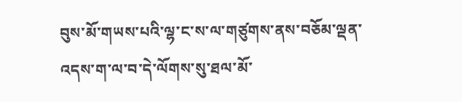བུས་མོ་གཡས་པའི་ལྷ་ང་ས་ལ་གཙུགས་ནས་བཅོམ་ལྡན་འདས་ག་ལ་བ་དེ་ལོགས་སུ་ཐལ་མོ་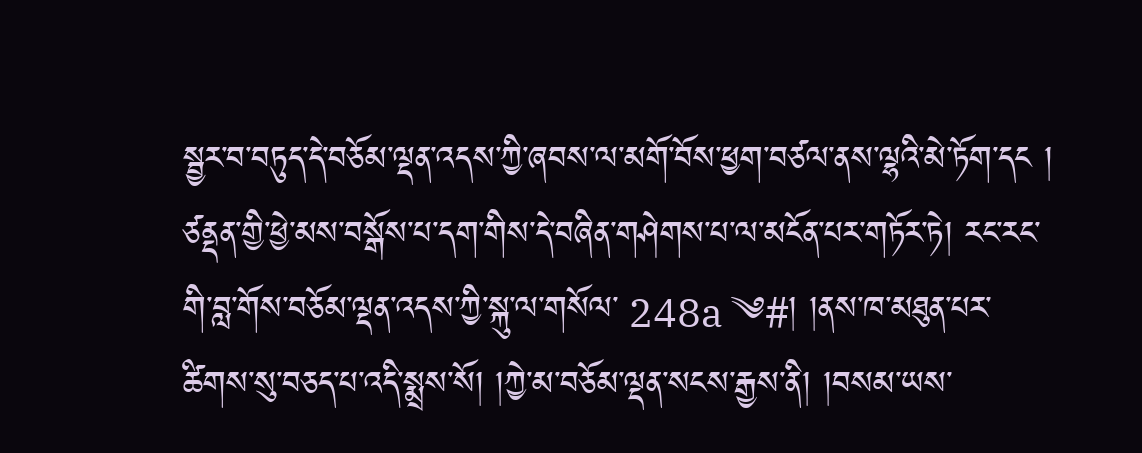སྦྱར་བ་བཏུད་དེ་བཅོམ་ལྡན་འདས་ཀྱི་ཞབས་ལ་མགོ་བོས་ཕྱག་བཙལ་ནས་ལྷའི་མེ་ཏོག་དང ། ཙནྡན་གྱི་ཕྱེ་མས་བསྒོས་པ་དག་གིས་དེ་བཞིན་གཤེགས་པ་ལ་མངོན་པར་གཏོར་ཏེ། རང་རང་གི་བླ་གོས་བཅོམ་ལྡན་འདས་ཀྱི་སྐུ་ལ་གསོལ་ 248a ༄#། །ནས་ཁ་མཐུན་པར་ཚིགས་སུ་བཅད་པ་འདི་སྨྲས་སོ། །ཀྱེ་མ་བཅོམ་ལྡན་སངས་རྒྱས་ནི། །བསམ་ཡས་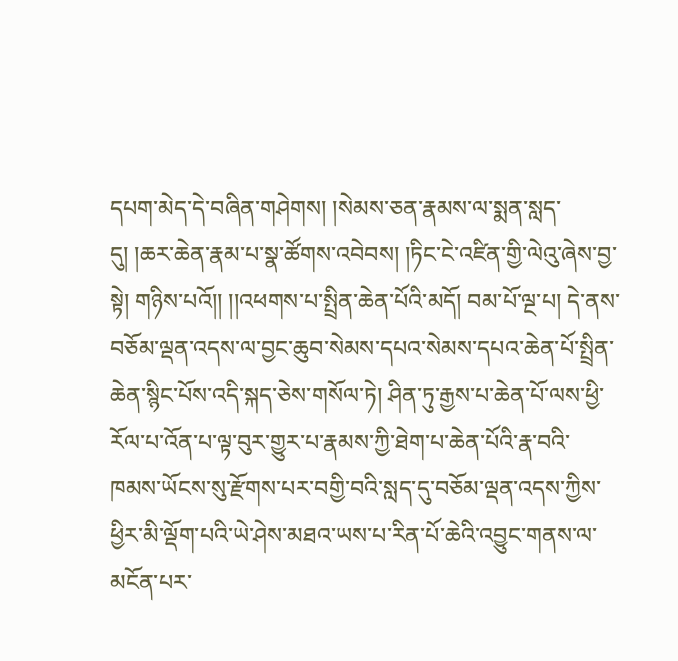དཔག་མེད་དེ་བཞིན་གཤེགས། །སེམས་ཅན་རྣམས་ལ་སྨན་སླད་དུ། །ཆར་ཆེན་རྣམ་པ་སྣ་ཚོགས་འབེབས། །ཏིང་ངེ་འཛིན་གྱི་ལེའུ་ཞེས་བྱ་སྟེ། གཉིས་པའོ།། །།འཕགས་པ་སྤྲིན་ཆེན་པོའི་མདོ། བམ་པོ་ལྔ་པ། དེ་ནས་བཅོམ་ལྡན་འདས་ལ་བྱང་ཆུབ་སེམས་དཔའ་སེམས་དཔའ་ཆེན་པོ་སྤྲིན་ཆེན་སྙིང་པོས་འདི་སྐད་ཅེས་གསོལ་ཏེ། ཤིན་ཏུ་རྒྱས་པ་ཆེན་པོ་ལས་ཕྱི་རོལ་པ་འོན་པ་ལྟ་བུར་གྱུར་པ་རྣམས་ཀྱི་ཐེག་པ་ཆེན་པོའི་རྣ་བའི་ཁམས་ཡོངས་སུ་རྫོགས་པར་བགྱི་བའི་སླད་དུ་བཅོམ་ལྡན་འདས་ཀྱིས་ཕྱིར་མི་ལྡོག་པའི་ཡེ་ཤེས་མཐའ་ཡས་པ་རིན་པོ་ཆེའི་འབྱུང་གནས་ལ་མངོན་པར་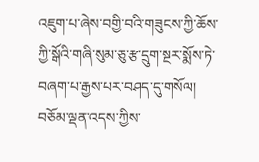འཇུག་པ་ཞེས་བགྱི་བའི་གཟུངས་ཀྱི་ཆོས་ཀྱི་སྒོའི་གཞི་སུམ་ཅུ་རྩ་དྲུག་སྔར་སྨོས་ཏེ་བཞག་པ་རྒྱས་པར་བཤད་དུ་གསོལ། བཅོམ་ལྡན་འདས་ཀྱིས་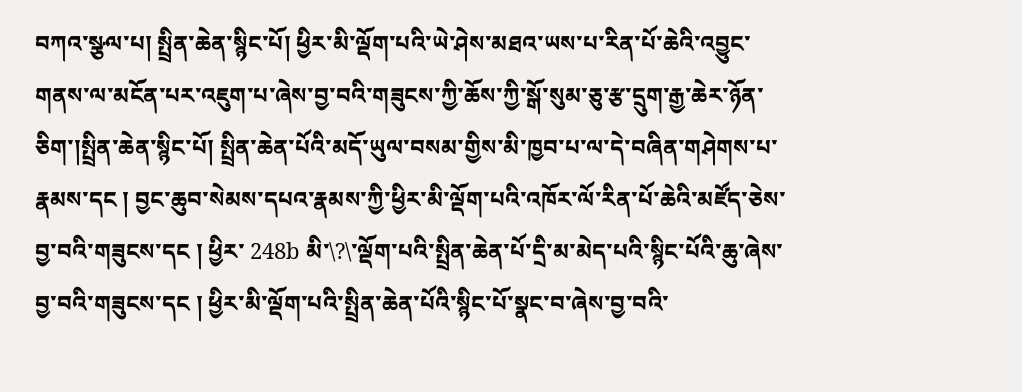བཀའ་སྩལ་པ། སྤྲིན་ཆེན་སྙིང་པོ། ཕྱིར་མི་ལྡོག་པའི་ཡེ་ཤེས་མཐའ་ཡས་པ་རིན་པོ་ཆེའི་འབྱུང་གནས་ལ་མངོན་པར་འཇུག་པ་ཞེས་བྱ་བའི་གཟུངས་ཀྱི་ཆོས་ཀྱི་སྒོ་སུམ་ཅུ་རྩ་དྲུག་རྒྱ་ཆེར་ཉོན་ཅིག་།སྤྲིན་ཆེན་སྙིང་པོ། སྤྲིན་ཆེན་པོའི་མདོ་ཡུལ་བསམ་གྱིས་མི་ཁྱབ་པ་ལ་དེ་བཞིན་གཤེགས་པ་རྣམས་དང ། བྱང་ཆུབ་སེམས་དཔའ་རྣམས་ཀྱི་ཕྱིར་མི་ལྡོག་པའི་འཁོར་ལོ་རིན་པོ་ཆེའི་མཛོད་ཅེས་བྱ་བའི་གཟུངས་དང ། ཕྱིར་ 248b མི་\?\་ལྡོག་པའི་སྤྲིན་ཆེན་པོ་དྲི་མ་མེད་པའི་སྙིང་པོའི་ཆུ་ཞེས་བྱ་བའི་གཟུངས་དང ། ཕྱིར་མི་ལྡོག་པའི་སྤྲིན་ཆེན་པོའི་སྙིང་པོ་སྣང་བ་ཞེས་བྱ་བའི་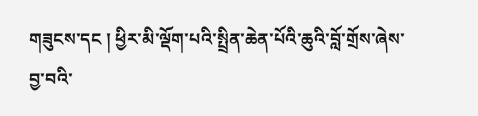གཟུངས་དང ། ཕྱིར་མི་ལྡོག་པའི་སྤྲིན་ཆེན་པོའི་ཆུའི་བློ་གྲོས་ཞེས་བྱ་བའི་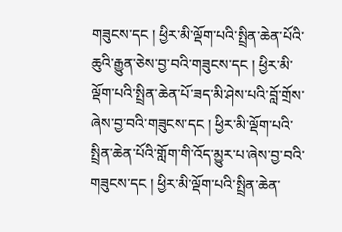གཟུངས་དང ། ཕྱིར་མི་ལྡོག་པའི་སྤྲིན་ཆེན་པོའི་ཆུའི་རྒྱུན་ཅེས་བྱ་བའི་གཟུངས་དང ། ཕྱིར་མི་ལྡོག་པའི་སྤྲིན་ཆེན་པོ་ཟད་མི་ཤེས་པའི་བློ་གྲོས་ཞེས་བྱ་བའི་གཟུངས་དང ། ཕྱིར་མི་ལྡོག་པའི་སྤྲིན་ཆེན་པོའི་གློག་གི་འོད་མྱུར་པ་ཞེས་བྱ་བའི་གཟུངས་དང ། ཕྱིར་མི་ལྡོག་པའི་སྤྲིན་ཆེན་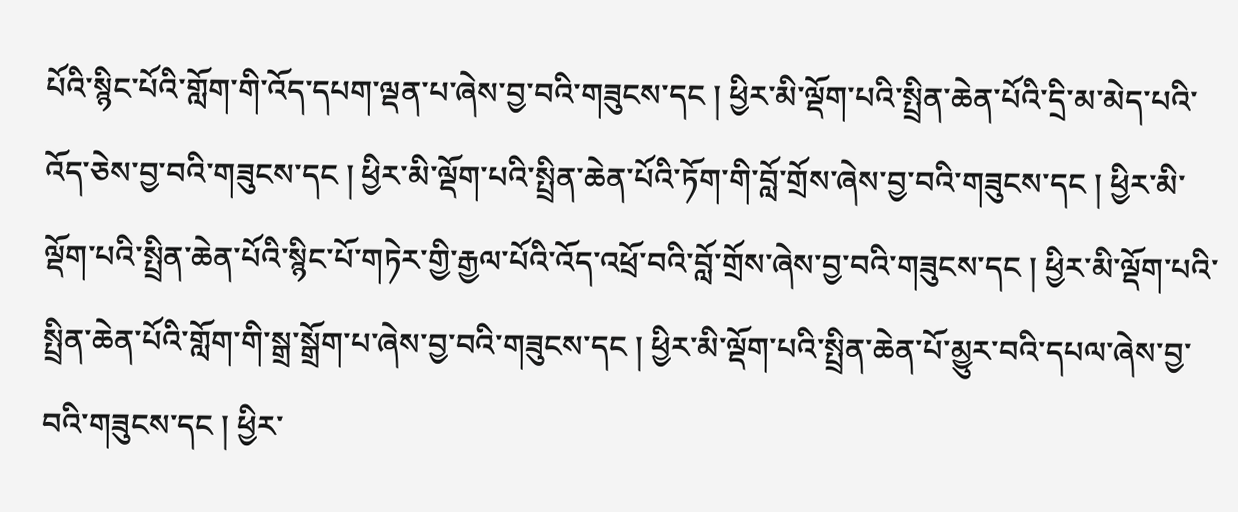པོའི་སྙིང་པོའི་གློག་གི་འོད་དཔག་ལྡན་པ་ཞེས་བྱ་བའི་གཟུངས་དང ། ཕྱིར་མི་ལྡོག་པའི་སྤྲིན་ཆེན་པོའི་དྲི་མ་མེད་པའི་འོད་ཅེས་བྱ་བའི་གཟུངས་དང ། ཕྱིར་མི་ལྡོག་པའི་སྤྲིན་ཆེན་པོའི་ཏོག་གི་བློ་གྲོས་ཞེས་བྱ་བའི་གཟུངས་དང ། ཕྱིར་མི་ལྡོག་པའི་སྤྲིན་ཆེན་པོའི་སྙིང་པོ་གཏེར་གྱི་རྒྱལ་པོའི་འོད་འཕྲོ་བའི་བློ་གྲོས་ཞེས་བྱ་བའི་གཟུངས་དང ། ཕྱིར་མི་ལྡོག་པའི་སྤྲིན་ཆེན་པོའི་གློག་གི་སྒྲ་སྒྲོག་པ་ཞེས་བྱ་བའི་གཟུངས་དང ། ཕྱིར་མི་ལྡོག་པའི་སྤྲིན་ཆེན་པོ་མྱུར་བའི་དཔལ་ཞེས་བྱ་བའི་གཟུངས་དང ། ཕྱིར་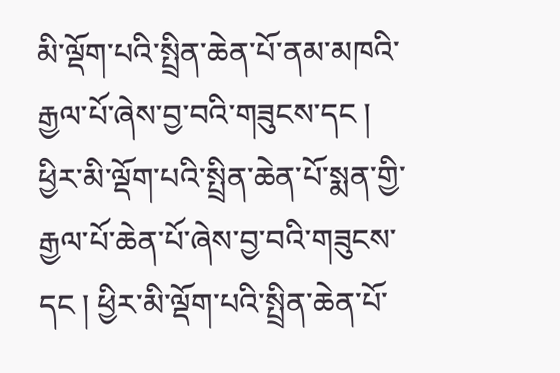མི་ལྡོག་པའི་སྤྲིན་ཆེན་པོ་ནམ་མཁའི་རྒྱལ་པོ་ཞེས་བྱ་བའི་གཟུངས་དང ། ཕྱིར་མི་ལྡོག་པའི་སྤྲིན་ཆེན་པོ་སྨན་གྱི་རྒྱལ་པོ་ཆེན་པོ་ཞེས་བྱ་བའི་གཟུངས་དང ། ཕྱིར་མི་ལྡོག་པའི་སྤྲིན་ཆེན་པོ་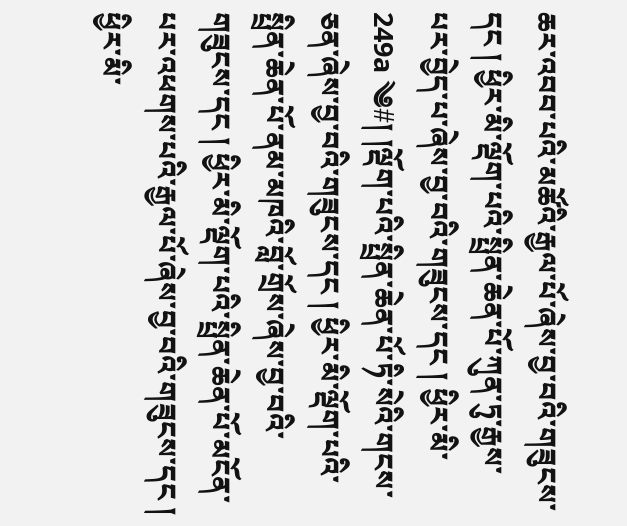ཆར་འབབ་པའི་མཚོའི་རྒྱལ་པོ་ཞེས་བྱ་བའི་གཟུངས་དང ། ཕྱིར་མི་ལྡོག་པའི་སྤྲིན་ཆེན་པོ་ཀུན་ཏུ་རྒྱས་པར་བྱེད་པ་ཞེས་བྱ་བའི་གཟུངས་དང ། ཕྱིར་མི་ 249a ༄#། །ལྡོག་པའི་སྤྲིན་ཆེན་པོ་ཏི་སེའི་གངས་ཅན་ཞེས་བྱ་བའི་གཟུངས་དང ། ཕྱིར་མི་ལྡོག་པའི་སྤྲིན་ཆེན་པོ་ནམ་མཁའི་བློ་གྲོས་ཞེས་བྱ་བའི་གཟུངས་དང ། ཕྱིར་མི་ལྡོག་པའི་སྤྲིན་ཆེན་པོ་མངོན་པར་འཕགས་པའི་རྒྱལ་པོ་ཞེས་བྱ་བའི་གཟུངས་དང ། ཕྱིར་མི་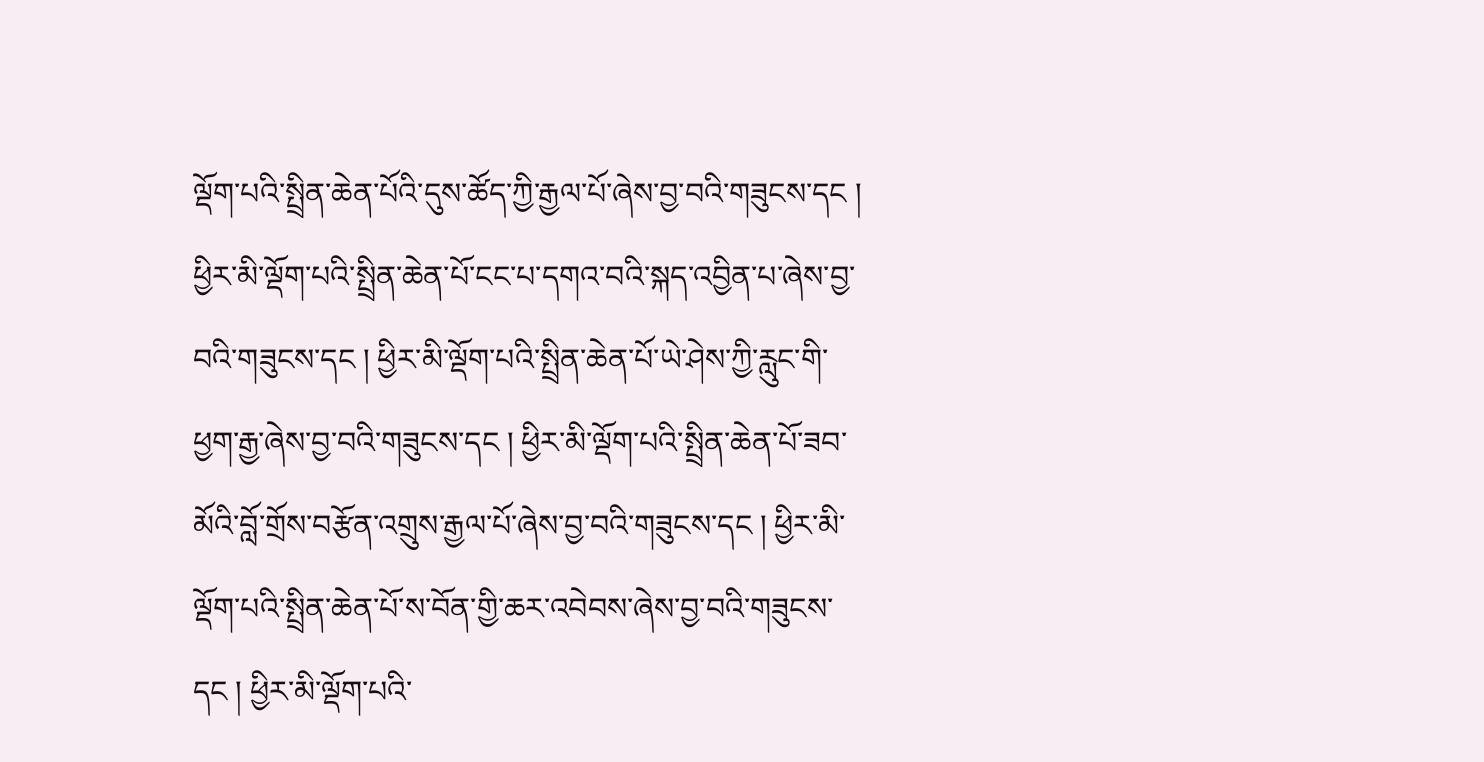ལྡོག་པའི་སྤྲིན་ཆེན་པོའི་དུས་ཚོད་ཀྱི་རྒྱལ་པོ་ཞེས་བྱ་བའི་གཟུངས་དང ། ཕྱིར་མི་ལྡོག་པའི་སྤྲིན་ཆེན་པོ་ངང་པ་དགའ་བའི་སྐད་འབྱིན་པ་ཞེས་བྱ་བའི་གཟུངས་དང ། ཕྱིར་མི་ལྡོག་པའི་སྤྲིན་ཆེན་པོ་ཡེ་ཤེས་ཀྱི་རླུང་གི་ཕྱག་རྒྱ་ཞེས་བྱ་བའི་གཟུངས་དང ། ཕྱིར་མི་ལྡོག་པའི་སྤྲིན་ཆེན་པོ་ཟབ་མོའི་བློ་གྲོས་བརྩོན་འགྲུས་རྒྱལ་པོ་ཞེས་བྱ་བའི་གཟུངས་དང ། ཕྱིར་མི་ལྡོག་པའི་སྤྲིན་ཆེན་པོ་ས་བོན་གྱི་ཆར་འབེབས་ཞེས་བྱ་བའི་གཟུངས་དང ། ཕྱིར་མི་ལྡོག་པའི་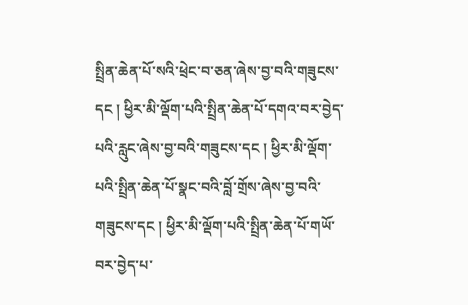སྤྲིན་ཆེན་པོ་སའི་ཕྲེང་བ་ཅན་ཞེས་བྱ་བའི་གཟུངས་དང ། ཕྱིར་མི་ལྡོག་པའི་སྤྲིན་ཆེན་པོ་དགའ་བར་བྱེད་པའི་རླུང་ཞེས་བྱ་བའི་གཟུངས་དང ། ཕྱིར་མི་ལྡོག་པའི་སྤྲིན་ཆེན་པོ་སྣང་བའི་བློ་གྲོས་ཞེས་བྱ་བའི་གཟུངས་དང ། ཕྱིར་མི་ལྡོག་པའི་སྤྲིན་ཆེན་པོ་གཡོ་བར་བྱེད་པ་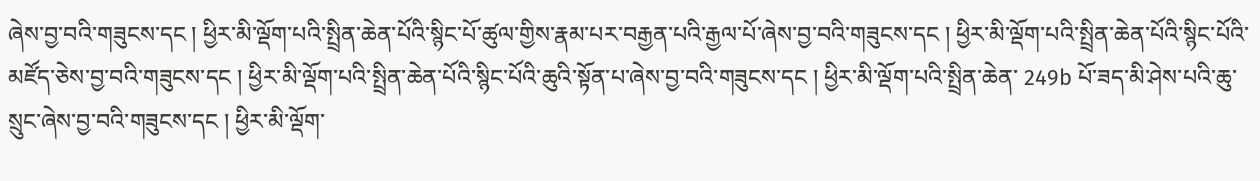ཞེས་བྱ་བའི་གཟུངས་དང ། ཕྱིར་མི་ལྡོག་པའི་སྤྲིན་ཆེན་པོའི་སྙིང་པོ་ཚུལ་གྱིས་རྣམ་པར་བརྒྱན་པའི་རྒྱལ་པོ་ཞེས་བྱ་བའི་གཟུངས་དང ། ཕྱིར་མི་ལྡོག་པའི་སྤྲིན་ཆེན་པོའི་སྙིང་པོའི་མཛོད་ཅེས་བྱ་བའི་གཟུངས་དང ། ཕྱིར་མི་ལྡོག་པའི་སྤྲིན་ཆེན་པོའི་སྙིང་པོའི་ཆུའི་སྟོན་པ་ཞེས་བྱ་བའི་གཟུངས་དང ། ཕྱིར་མི་ལྡོག་པའི་སྤྲིན་ཆེན་ 249b པོ་ཟད་མི་ཤེས་པའི་ཆུ་སྲུང་ཞེས་བྱ་བའི་གཟུངས་དང ། ཕྱིར་མི་ལྡོག་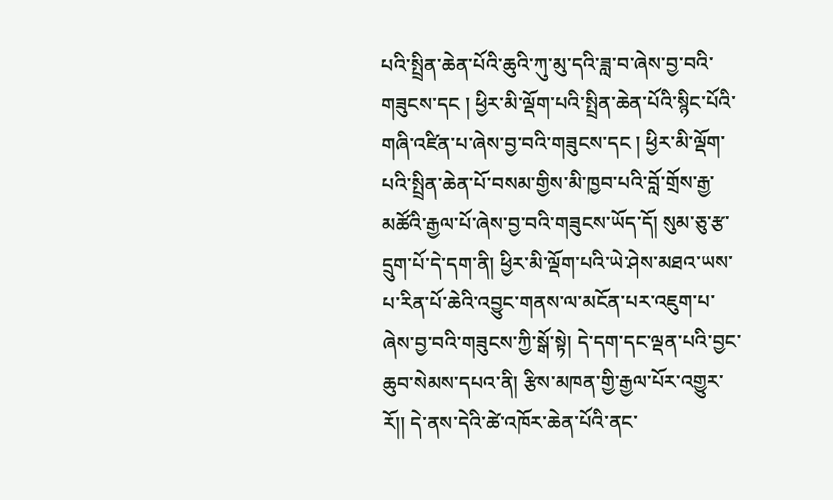པའི་སྤྲིན་ཆེན་པོའི་ཆུའི་ཀུ་མུ་དའི་ཟླ་བ་ཞེས་བྱ་བའི་གཟུངས་དང ། ཕྱིར་མི་ལྡོག་པའི་སྤྲིན་ཆེན་པོའི་སྙིང་པོའི་གཞི་འཛིན་པ་ཞེས་བྱ་བའི་གཟུངས་དང ། ཕྱིར་མི་ལྡོག་པའི་སྤྲིན་ཆེན་པོ་བསམ་གྱིས་མི་ཁྱབ་པའི་བློ་གྲོས་རྒྱ་མཚོའི་རྒྱལ་པོ་ཞེས་བྱ་བའི་གཟུངས་ཡོད་དོ། སུམ་ཅུ་རྩ་དྲུག་པོ་དེ་དག་ནི། ཕྱིར་མི་ལྡོག་པའི་ཡེ་ཤེས་མཐའ་ཡས་པ་རིན་པོ་ཆེའི་འབྱུང་གནས་ལ་མངོན་པར་འཇུག་པ་ཞེས་བྱ་བའི་གཟུངས་ཀྱི་སྒོ་སྟེ། དེ་དག་དང་ལྡན་པའི་བྱང་ཆུབ་སེམས་དཔའ་ནི། རྩིས་མཁན་གྱི་རྒྱལ་པོར་འགྱུར་རོ།། དེ་ནས་དེའི་ཚེ་འཁོར་ཆེན་པོའི་ནང་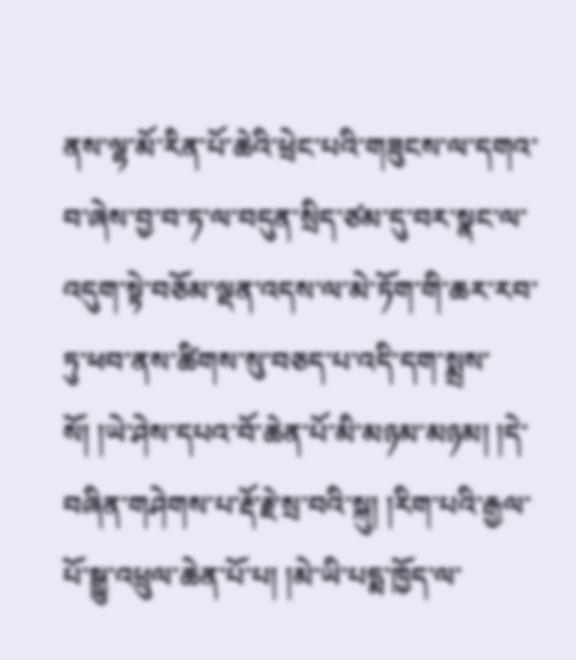ནས་ལྷ་མོ་རིན་པོ་ཆེའི་ཕྲེང་པའི་གཟུངས་ལ་དགའ་བ་ཞེས་བྱ་བ་ཏ་ལ་བདུན་སྲིད་ཙམ་དུ་བར་སྣང་ལ་འདུག་སྟེ་བཅོམ་ལྡན་འདས་ལ་མེ་ཏོག་གི་ཆར་རབ་ཏུ་ཕབ་ནས་ཚིགས་སུ་བཅད་པ་འདི་དག་སྨྲས་སོ། །ཡེ་ཤེས་དཔའ་བོ་ཆེན་པོ་མི་མཉམ་མཉམ། །དེ་བཞིན་གཤེགས་པ་རྡོ་རྗེ་སྲ་བའི་སྐུ། །རིག་པའི་རྒྱལ་པོ་སྒྱུ་འཕྲུལ་ཆེན་པོ་པ། །མེ་ཡི་པདྨ་ཁྱོད་ལ་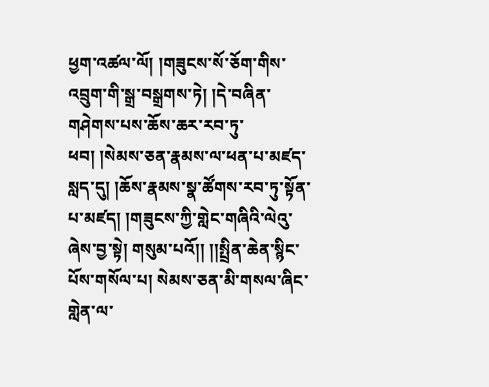ཕྱག་འཚལ་ལོ། །གཟུངས་སོ་ཅོག་གིས་འབྲུག་གི་སྒྲ་བསྒྲགས་ཏེ། །དེ་བཞིན་གཤེགས་པས་ཆོས་ཆར་རབ་ཏུ་ཕབ། །སེམས་ཅན་རྣམས་ལ་ཕན་པ་མཛད་སླད་དུ། །ཆོས་རྣམས་སྣ་ཚོགས་རབ་ཏུ་སྟོན་པ་མཛད། །གཟུངས་ཀྱི་གླེང་གཞིའི་ལེའུ་ཞེས་བྱ་སྟེ། གསུམ་པའོ།། །།སྤྲིན་ཆེན་སྙིང་པོས་གསོལ་པ། སེམས་ཅན་མི་གསལ་ཞིང་གླེན་ལ་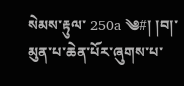སེམས་རྟུལ་ 250a ༄#། །བ།་མུན་པ་ཆེན་པོར་ཞུགས་པ་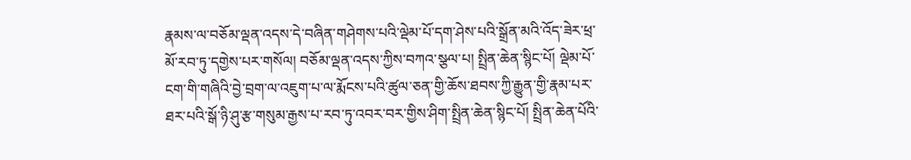རྣམས་ལ་བཅོམ་ལྡན་འདས་དེ་བཞིན་གཤེགས་པའི་ལྡེམ་པོ་དག་ཤེས་པའི་སྒྲོན་མའི་འོད་ཟེར་ཕྲ་མོ་རབ་ཏུ་དགྱེས་པར་གསོལ། བཅོམ་ལྡན་འདས་ཀྱིས་བཀའ་སྩལ་པ། སྤྲིན་ཆེན་སྙིང་པོ། ལྡེམ་པོ་ངག་གི་གཞིའི་བྱེ་བྲག་ལ་འཇུག་པ་ལ་རྨོངས་པའི་ཚུལ་ཅན་གྱི་ཆོས་ཐབས་ཀྱི་རྒྱུན་གྱི་རྣམ་པར་ཐར་པའི་སྒོ་ཉི་ཤུ་རྩ་གསུམ་རྒྱས་པ་རབ་ཏུ་འབར་བར་གྱིས་ཤིག་སྤྲིན་ཆེན་སྙིང་པོ། སྤྲིན་ཆེན་པོའི་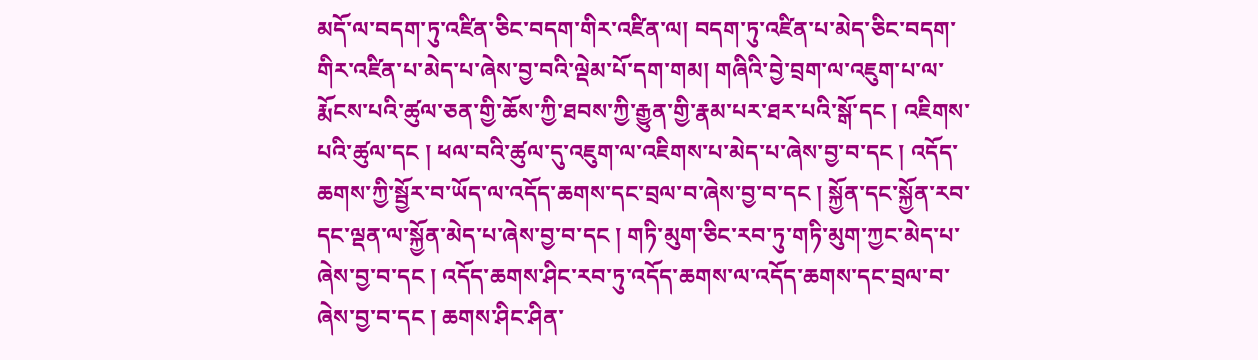མདོ་ལ་བདག་ཏུ་འཛིན་ཅིང་བདག་གིར་འཛིན་ལ། བདག་ཏུ་འཛིན་པ་མེད་ཅིང་བདག་གིར་འཛིན་པ་མེད་པ་ཞེས་བྱ་བའི་ལྡེམ་པོ་དག་གམ། གཞིའི་བྱེ་བྲག་ལ་འཇུག་པ་ལ་རྨོངས་པའི་ཚུལ་ཅན་གྱི་ཆོས་ཀྱི་ཐབས་ཀྱི་རྒྱུན་གྱི་རྣམ་པར་ཐར་པའི་སྒོ་དང ། འཇིགས་པའི་ཚུལ་དང ། ཕལ་བའི་ཚུལ་དུ་འཇུག་ལ་འཇིགས་པ་མེད་པ་ཞེས་བྱ་བ་དང ། འདོད་ཆགས་ཀྱི་སྦྱོར་བ་ཡོད་ལ་འདོད་ཆགས་དང་བྲལ་བ་ཞེས་བྱ་བ་དང ། སྐྱོན་དང་སྐྱོན་རབ་དང་ལྡན་ལ་སྐྱོན་མེད་པ་ཞེས་བྱ་བ་དང ། གཏི་མུག་ཅིང་རབ་ཏུ་གཏི་མུག་ཀྱང་མེད་པ་ཞེས་བྱ་བ་དང ། འདོད་ཆགས་ཤིང་རབ་ཏུ་འདོད་ཆགས་ལ་འདོད་ཆགས་དང་བྲལ་བ་ཞེས་བྱ་བ་དང ། ཆགས་ཤིང་ཤིན་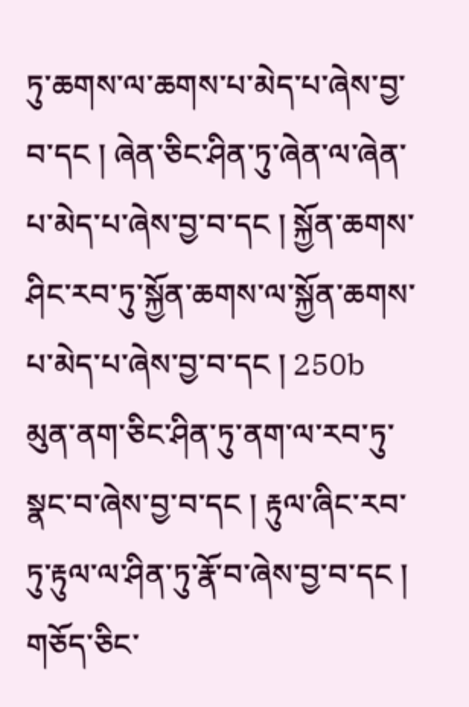ཏུ་ཆགས་ལ་ཆགས་པ་མེད་པ་ཞེས་བྱ་བ་དང ། ཞེན་ཅིང་ཤིན་ཏུ་ཞེན་ལ་ཞེན་པ་མེད་པ་ཞེས་བྱ་བ་དང ། སྐྱོན་ཆགས་ཤིང་རབ་ཏུ་སྐྱོན་ཆགས་ལ་སྐྱོན་ཆགས་པ་མེད་པ་ཞེས་བྱ་བ་དང ། 250b མུན་ནག་ཅིང་ཤིན་ཏུ་ནག་ལ་རབ་ཏུ་སྣང་བ་ཞེས་བྱ་བ་དང ། རྟུལ་ཞིང་རབ་ཏུ་རྟུལ་ལ་ཤིན་ཏུ་རྣོ་བ་ཞེས་བྱ་བ་དང ། གཅོད་ཅིང་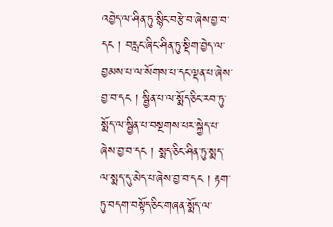འབྱེད་ལ་ཤིན་ཏུ་སྙིང་བརྩེ་བ་ཞེས་བྱ་བ་དང ། བརླང་ཞིང་ཤིན་ཏུ་སྡིག་བྱེད་ལ་བྱམས་པ་ལ་སོགས་པ་དང་ལྡན་པ་ཞེས་བྱ་བ་དང ། སྦྱིན་པ་ལ་སྨོད་ཅིང་རབ་ཏུ་སྨོད་ལ་སྦྱིན་པ་བསྔགས་པར་སྐྱེད་པ་ཞེས་བྱ་བ་དང ། སྨད་ཅིང་ཤིན་ཏུ་སྨད་ལ་སྨད་དུ་མེད་པ་ཞེས་བྱ་བ་དང ། རྟག་ཏུ་བདག་བསྟོད་ཅིང་གཞན་སྨོད་ལ་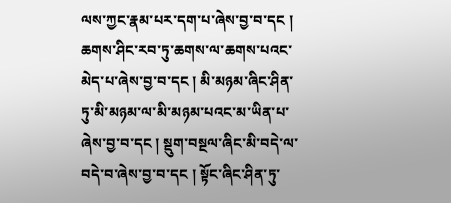ལས་ཀྱང་རྣམ་པར་དག་པ་ཞེས་བྱ་བ་དང ། ཆགས་ཤིང་རབ་ཏུ་ཆགས་ལ་ཆགས་པའང་མེད་པ་ཞེས་བྱ་བ་དང ། མི་མཉམ་ཞིང་ཤིན་ཏུ་མི་མཉམ་ལ་མི་མཉམ་པའང་མ་ཡིན་པ་ཞེས་བྱ་བ་དང ། སྡུག་བསྔལ་ཞིང་མི་བདེ་ལ་བདེ་བ་ཞེས་བྱ་བ་དང ། སྟོང་ཞིང་ཤིན་ཏུ་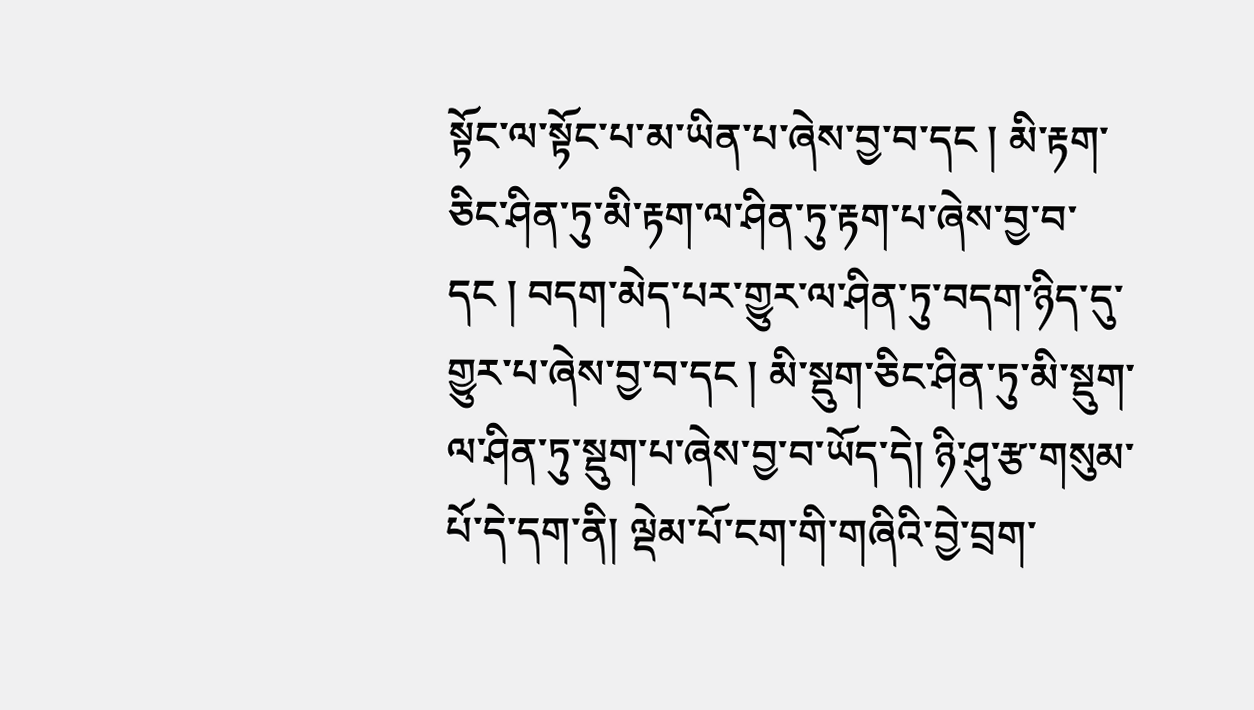སྟོང་ལ་སྟོང་པ་མ་ཡིན་པ་ཞེས་བྱ་བ་དང ། མི་རྟག་ཅིང་ཤིན་ཏུ་མི་རྟག་ལ་ཤིན་ཏུ་རྟག་པ་ཞེས་བྱ་བ་དང ། བདག་མེད་པར་གྱུར་ལ་ཤིན་ཏུ་བདག་ཉིད་དུ་གྱུར་པ་ཞེས་བྱ་བ་དང ། མི་སྡུག་ཅིང་ཤིན་ཏུ་མི་སྡུག་ལ་ཤིན་ཏུ་སྡུག་པ་ཞེས་བྱ་བ་ཡོད་དེ། ཉི་ཤུ་རྩ་གསུམ་པོ་དེ་དག་ནི། ལྡེམ་པོ་ངག་གི་གཞིའི་བྱེ་བྲག་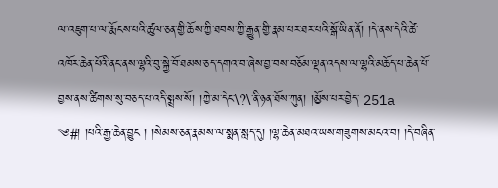ལ་འཇུག་པ་ལ་རྨོངས་པའི་ཚུལ་ཅན་གྱི་ཆོས་ཀྱི་ཐབས་ཀྱི་རྒྱུན་གྱི་རྣམ་པར་ཐར་པའི་སྒོ་ཡིན་ནོ། །དེ་ནས་དེའི་ཚེ་འཁོར་ཆེན་པོའི་ནང་ནས་ལྷའི་བུ་སྐྱེ་བོ་ཐམས་ཅད་དགའ་བ་ཞེས་བྱ་བས་བཅོམ་ལྡན་འདས་ལ་ལྷའི་མཆོད་པ་ཆེན་པོ་བྱས་ནས་ཚིགས་སུ་བཅད་པ་འདི་སྨྲས་སོ། །ཀྱེ་མ་དེང་\?\་ནི་ཉན་ཐོས་ཀུན། །མྱོས་པར་བྱེད་ 251a ༄#། །པའི་རྒྱ་ཆེན་བྱུང ། །སེམས་ཅན་རྣམས་ལ་སྨན་སླད་དུ། །ལྷ་ཆེན་མཐའ་ཡས་གཟུགས་མངའ་བ། །དེ་བཞིན་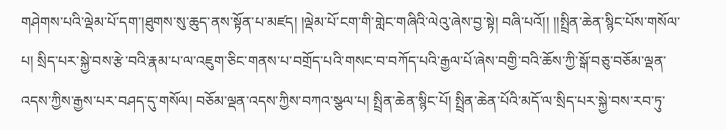གཤེགས་པའི་ལྡེམ་པོ་དག་།ཐུགས་སུ་ཆུད་ནས་སྟོན་པ་མཛད། །ལྡེམ་པོ་ངག་གི་གླེང་གཞིའི་ལེའུ་ཞེས་བྱ་སྟེ། བཞི་པའོ།། །།སྤྲིན་ཆེན་སྙིང་པོས་གསོལ་པ། སྲིད་པར་སྐྱེ་བས་རྩེ་བའི་རྣམ་པ་ལ་འཇུག་ཅིང་གནས་པ་བགྲོད་པའི་གསང་བ་བཀོད་པའི་རྒྱལ་པོ་ཞེས་བགྱི་བའི་ཆོས་ཀྱི་སྒོ་བཅུ་བཅོམ་ལྡན་འདས་ཀྱིས་རྒྱས་པར་བཤད་དུ་གསོལ། བཅོམ་ལྡན་འདས་ཀྱིས་བཀའ་སྩལ་པ། སྤྲིན་ཆེན་སྙིང་པོ། སྤྲིན་ཆེན་པོའི་མདོ་ལ་སྲིད་པར་སྐྱེ་བས་རབ་ཏུ་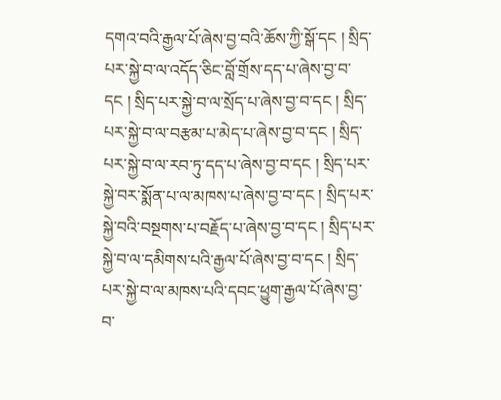དགའ་བའི་རྒྱལ་པོ་ཞེས་བྱ་བའི་ཆོས་ཀྱི་སྒོ་དང ། སྲིད་པར་སྐྱེ་བ་ལ་འདོད་ཅིང་བློ་གྲོས་དད་པ་ཞེས་བྱ་བ་དང ། སྲིད་པར་སྐྱེ་བ་ལ་སྲོད་པ་ཞེས་བྱ་བ་དང ། སྲིད་པར་སྐྱེ་བ་ལ་བརྩམ་པ་མེད་པ་ཞེས་བྱ་བ་དང ། སྲིད་པར་སྐྱེ་བ་ལ་རབ་ཏུ་དད་པ་ཞེས་བྱ་བ་དང ། སྲིད་པར་སྐྱེ་བར་སྨོན་པ་ལ་མཁས་པ་ཞེས་བྱ་བ་དང ། སྲིད་པར་སྐྱེ་བའི་བསྔགས་པ་བརྗོད་པ་ཞེས་བྱ་བ་དང ། སྲིད་པར་སྐྱེ་བ་ལ་དམིགས་པའི་རྒྱལ་པོ་ཞེས་བྱ་བ་དང ། སྲིད་པར་སྐྱེ་བ་ལ་མཁས་པའི་དབང་ཕྱུག་རྒྱལ་པོ་ཞེས་བྱ་བ་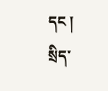དང ། སྲིད་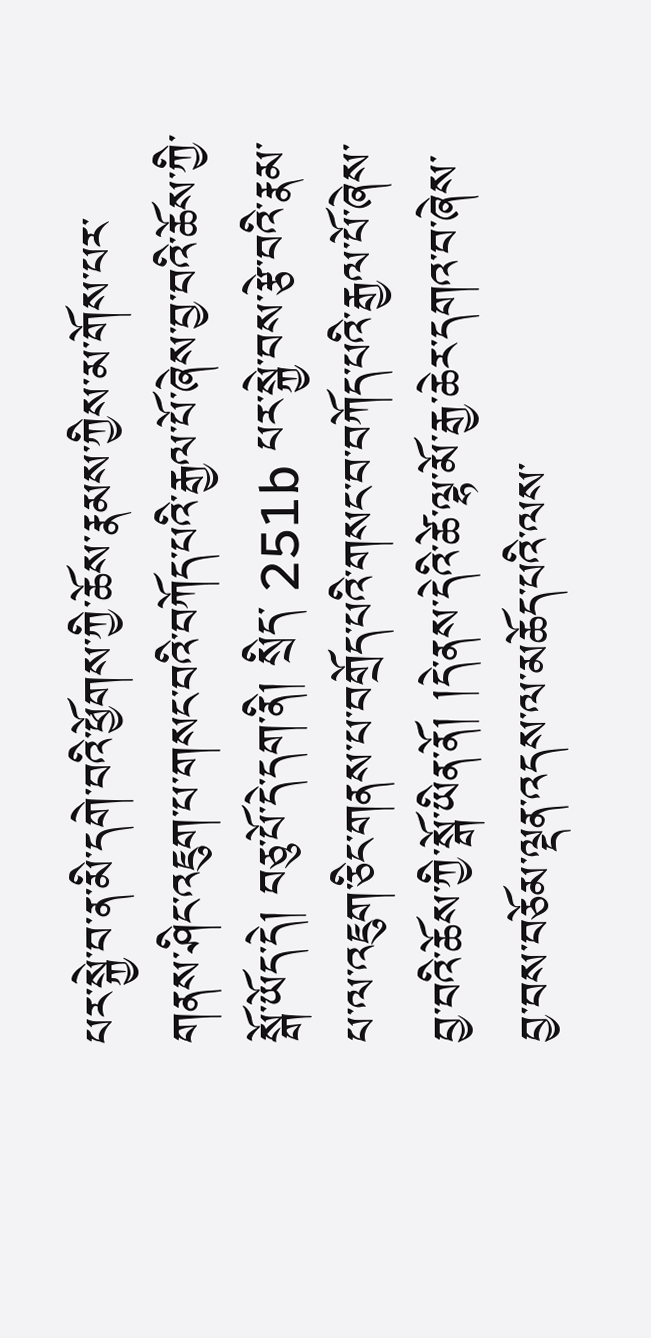པར་སྐྱེ་བ་ན་མི་དགེ་བའི་ཕྱོགས་ཀྱི་ཆོས་རྣམས་ཀྱིས་མ་གོས་པར་གནས་ཤིང་འཇུག་པ་གསང་བའི་བཀོད་པའི་རྒྱལ་པོ་ཞེས་བྱ་བའི་ཆོས་ཀྱི་སྒོ་ཡོད་དེ། བཅུ་པོ་དེ་དག་ནི། སྲིད་ 251b པར་སྐྱེ་བས་རྩེ་བའི་རྣམ་པ་ལ་འཇུག་ཅིང་གནས་པ་བགྲོད་པའི་གསང་བ་བཀོད་པའི་རྒྱལ་པོ་ཞེས་བྱ་བའི་ཆོས་ཀྱི་སྒོ་ཡིན་ནོ། །དེ་ནས་དེའི་ཚེ་ལྷ་མོ་རྒྱ་ཆེར་དགའ་བ་ཞེས་བྱ་བས་བཅོམ་ལྡན་འདས་ལ་མཆོད་པའི་ལས་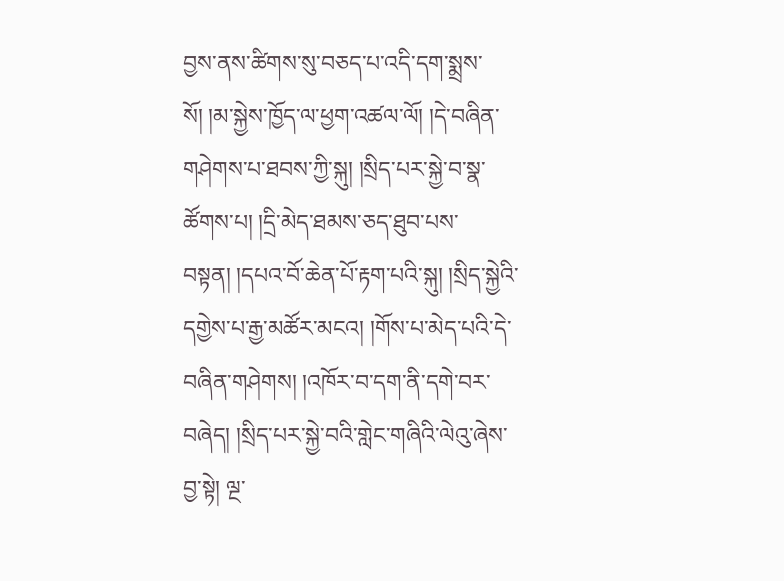བྱས་ནས་ཚིགས་སུ་བཅད་པ་འདི་དག་སྨྲས་སོ། །མ་སྐྱེས་ཁྱོད་ལ་ཕྱག་འཚལ་ལོ། །དེ་བཞིན་གཤེགས་པ་ཐབས་ཀྱི་སྐུ། །སྲིད་པར་སྐྱེ་བ་སྣ་ཚོགས་པ། །དྲི་མེད་ཐམས་ཅད་ཐུབ་པས་བསྟན། །དཔའ་བོ་ཆེན་པོ་རྟག་པའི་སྐུ། །སྲིད་སྐྱེའི་དགྱེས་པ་རྒྱ་མཚོར་མངའ། །གོས་པ་མེད་པའི་དེ་བཞིན་གཤེགས། །འཁོར་བ་དག་ནི་དགེ་བར་བཞེད། །སྲིད་པར་སྐྱེ་བའི་གླེང་གཞིའི་ལེའུ་ཞེས་བྱ་སྟེ། ལྔ་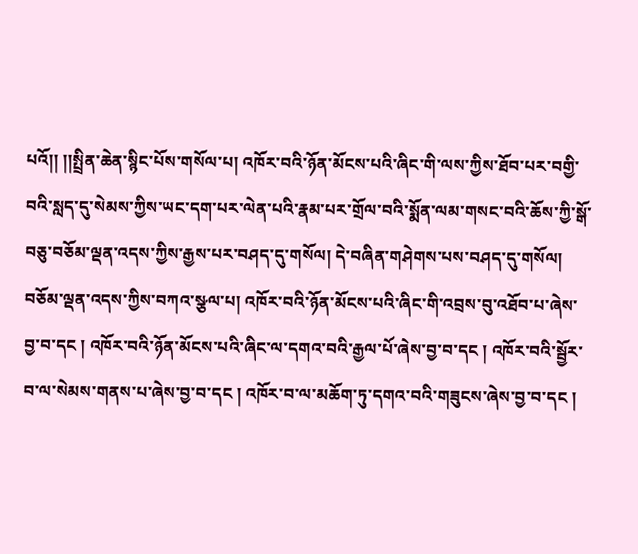པའོ།། །།སྤྲིན་ཆེན་སྙིང་པོས་གསོལ་པ། འཁོར་བའི་ཉོན་མོངས་པའི་ཞིང་གི་ལས་ཀྱིས་ཐོབ་པར་བགྱི་བའི་སླད་དུ་སེམས་ཀྱིས་ཡང་དག་པར་ལེན་པའི་རྣམ་པར་གྲོལ་བའི་སྨོན་ལམ་གསང་བའི་ཆོས་ཀྱི་སྒོ་བཅུ་བཅོམ་ལྡན་འདས་ཀྱིས་རྒྱས་པར་བཤད་དུ་གསོལ། དེ་བཞིན་གཤེགས་པས་བཤད་དུ་གསོལ། བཅོམ་ལྡན་འདས་ཀྱིས་བཀའ་སྩལ་པ། འཁོར་བའི་ཉོན་མོངས་པའི་ཞིང་གི་འབྲས་བུ་འཐོབ་པ་ཞེས་བྱ་བ་དང ། འཁོར་བའི་ཉོན་མོངས་པའི་ཞིང་ལ་དགའ་བའི་རྒྱལ་པོ་ཞེས་བྱ་བ་དང ། འཁོར་བའི་སྦྱོར་བ་ལ་སེམས་གནས་པ་ཞེས་བྱ་བ་དང ། འཁོར་བ་ལ་མཆོག་ཏུ་དགའ་བའི་གཟུངས་ཞེས་བྱ་བ་དང །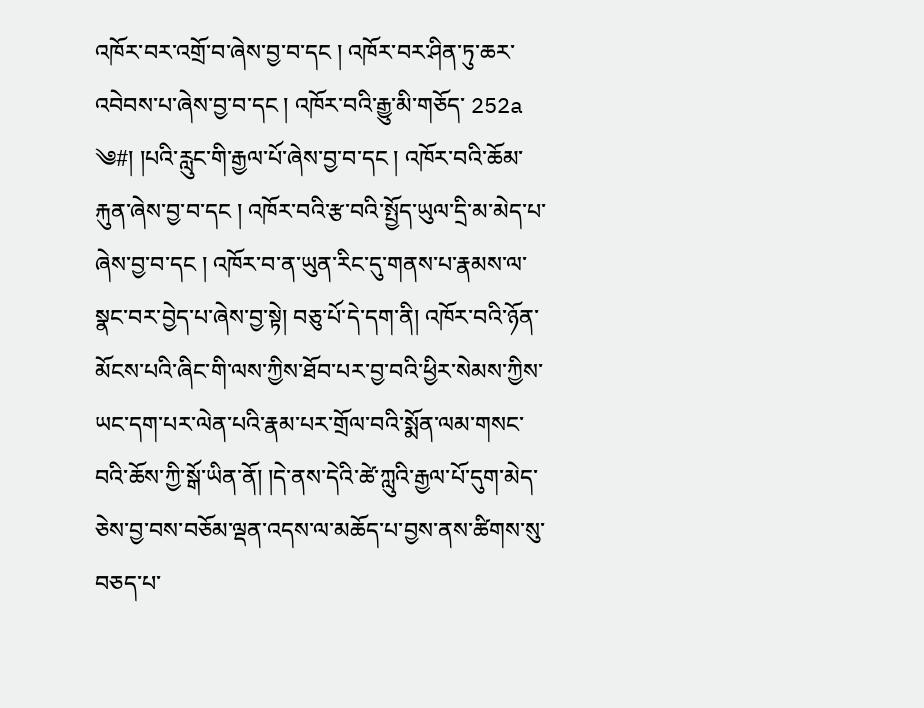འཁོར་བར་འགྲོ་བ་ཞེས་བྱ་བ་དང ། འཁོར་བར་ཤིན་ཏུ་ཆར་འབེབས་པ་ཞེས་བྱ་བ་དང ། འཁོར་བའི་རྒྱུ་མི་གཅོད་ 252a ༄#། །པའི་རླུང་གི་རྒྱལ་པོ་ཞེས་བྱ་བ་དང ། འཁོར་བའི་ཆོམ་རྐུན་ཞེས་བྱ་བ་དང ། འཁོར་བའི་རྩ་བའི་སྤྱོད་ཡུལ་དྲི་མ་མེད་པ་ཞེས་བྱ་བ་དང ། འཁོར་བ་ན་ཡུན་རིང་དུ་གནས་པ་རྣམས་ལ་སྣང་བར་བྱེད་པ་ཞེས་བྱ་སྟེ། བཅུ་པོ་དེ་དག་ནི། འཁོར་བའི་ཉོན་མོངས་པའི་ཞིང་གི་ལས་ཀྱིས་ཐོབ་པར་བྱ་བའི་ཕྱིར་སེམས་ཀྱིས་ཡང་དག་པར་ལེན་པའི་རྣམ་པར་གྲོལ་བའི་སྨོན་ལམ་གསང་བའི་ཆོས་ཀྱི་སྒོ་ཡིན་ནོ། །དེ་ནས་དེའི་ཚེ་ཀླུའི་རྒྱལ་པོ་དུག་མེད་ཅེས་བྱ་བས་བཅོམ་ལྡན་འདས་ལ་མཆོད་པ་བྱས་ནས་ཚིགས་སུ་བཅད་པ་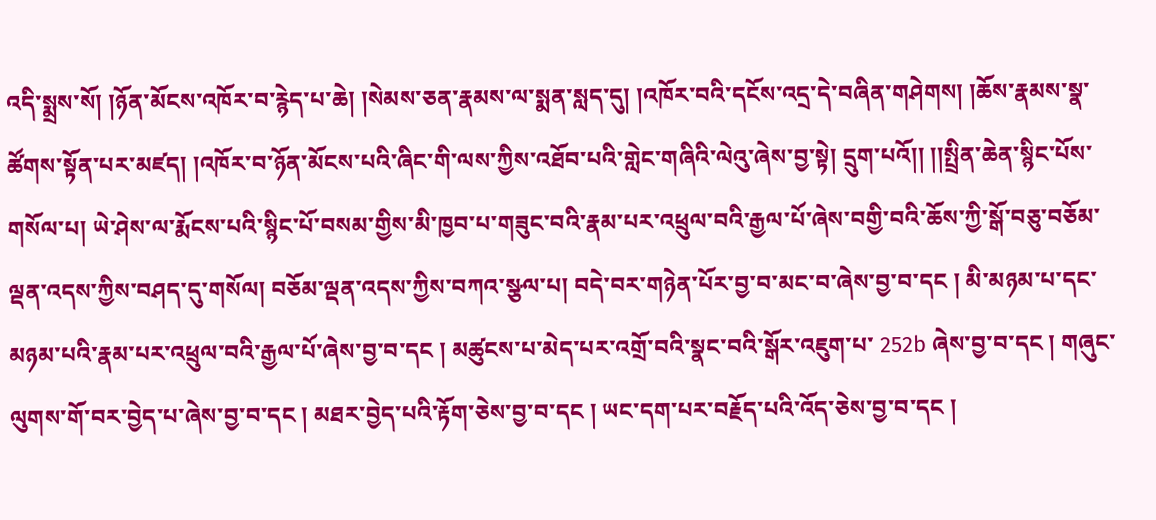འདི་སྨྲས་སོ། །ཉོན་མོངས་འཁོར་བ་རྙེད་པ་ཆེ། །སེམས་ཅན་རྣམས་ལ་སྨན་སླད་དུ། །འཁོར་བའི་དངོས་འདྲ་དེ་བཞིན་གཤེགས། །ཆོས་རྣམས་སྣ་ཚོགས་སྟོན་པར་མཛད། །འཁོར་བ་ཉོན་མོངས་པའི་ཞིང་གི་ལས་ཀྱིས་འཐོབ་པའི་གླེང་གཞིའི་ལེའུ་ཞེས་བྱ་སྟེ། དྲུག་པའོ།། །།སྤྲིན་ཆེན་སྙིང་པོས་གསོལ་པ། ཡེ་ཤེས་ལ་རྨོངས་པའི་སྙིང་པོ་བསམ་གྱིས་མི་ཁྱབ་པ་གཟུང་བའི་རྣམ་པར་འཕྲུལ་བའི་རྒྱལ་པོ་ཞེས་བགྱི་བའི་ཆོས་ཀྱི་སྒོ་བཅུ་བཅོམ་ལྡན་འདས་ཀྱིས་བཤད་དུ་གསོལ། བཅོམ་ལྡན་འདས་ཀྱིས་བཀའ་སྩལ་པ། བདེ་བར་གཉེན་པོར་བྱ་བ་མང་བ་ཞེས་བྱ་བ་དང ། མི་མཉམ་པ་དང་མཉམ་པའི་རྣམ་པར་འཕྲུལ་བའི་རྒྱལ་པོ་ཞེས་བྱ་བ་དང ། མཚུངས་པ་མེད་པར་འགྲོ་བའི་སྣང་བའི་སྒོར་འཇུག་པ་ 252b ཞེས་བྱ་བ་དང ། གཞུང་ལུགས་གོ་བར་བྱེད་པ་ཞེས་བྱ་བ་དང ། མཐར་བྱེད་པའི་རྟོག་ཅེས་བྱ་བ་དང ། ཡང་དག་པར་བརྗོད་པའི་འོད་ཅེས་བྱ་བ་དང །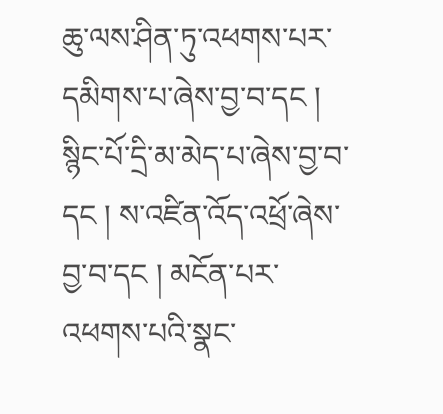ཆུ་ལས་ཤིན་ཏུ་འཕགས་པར་དམིགས་པ་ཞེས་བྱ་བ་དང ། སྙིང་པོ་དྲི་མ་མེད་པ་ཞེས་བྱ་བ་དང ། ས་འཛིན་འོད་འཕྲོ་ཞེས་བྱ་བ་དང ། མངོན་པར་འཕགས་པའི་སྣང་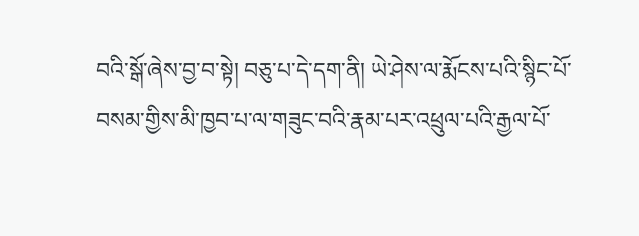བའི་སྒོ་ཞེས་བྱ་བ་སྟེ། བཅུ་པ་དེ་དག་ནི། ཡེ་ཤེས་ལ་རྨོངས་པའི་སྙིང་པོ་བསམ་གྱིས་མི་ཁྱབ་པ་ལ་གཟུང་བའི་རྣམ་པར་འཕྲུལ་པའི་རྒྱལ་པོ་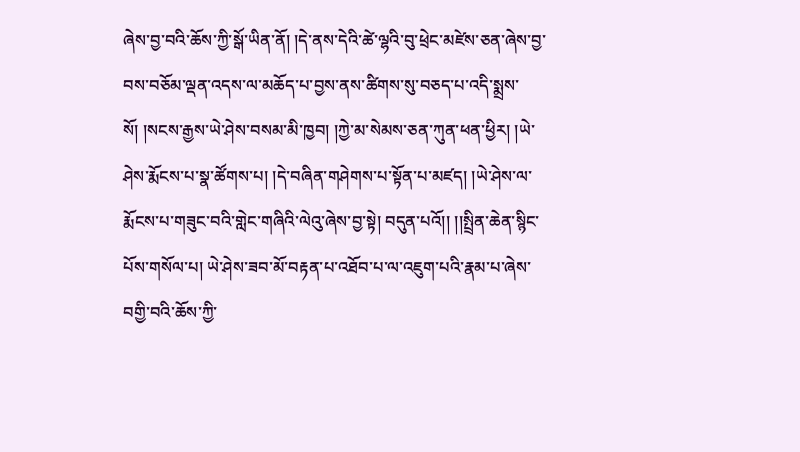ཞེས་བྱ་བའི་ཆོས་ཀྱི་སྒོ་ཡིན་ནོ། །དེ་ནས་དེའི་ཚེ་ལྷའི་བུ་ཕྲེང་མཛེས་ཅན་ཞེས་བྱ་བས་བཅོམ་ལྡན་འདས་ལ་མཆོད་པ་བྱས་ནས་ཚིགས་སུ་བཅད་པ་འདི་སྨྲས་སོ། །སངས་རྒྱས་ཡེ་ཤེས་བསམ་མི་ཁྱབ། །ཀྱེ་མ་སེམས་ཅན་ཀུན་ཕན་ཕྱིར། །ཡེ་ཤེས་རྨོངས་པ་སྣ་ཚོགས་པ། །དེ་བཞིན་གཤེགས་པ་སྟོན་པ་མཛད། །ཡེ་ཤེས་ལ་རྨོངས་པ་གཟུང་བའི་གླེང་གཞིའི་ལེའུ་ཞེས་བྱ་སྟེ། བདུན་པའོ།། །།སྤྲིན་ཆེན་སྙིང་པོས་གསོལ་པ། ཡེ་ཤེས་ཟབ་མོ་བརྟན་པ་འཐོབ་པ་ལ་འཇུག་པའི་རྣམ་པ་ཞེས་བགྱི་བའི་ཆོས་ཀྱི་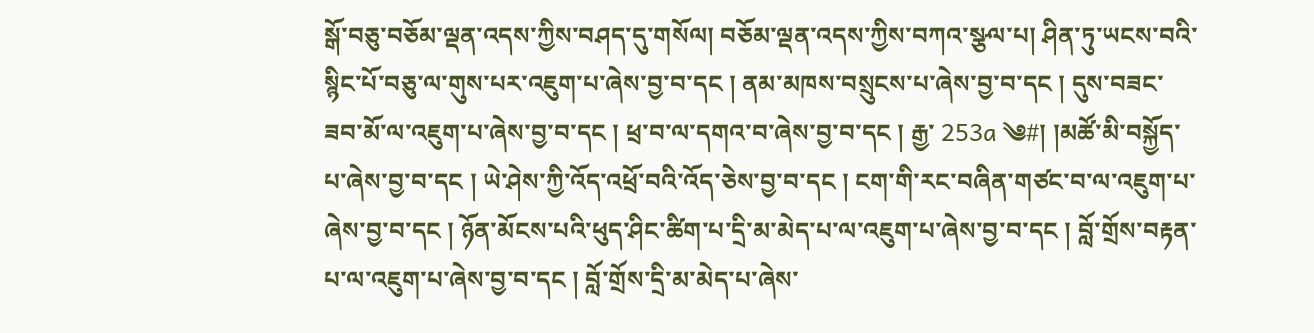སྒོ་བཅུ་བཅོམ་ལྡན་འདས་ཀྱིས་བཤད་དུ་གསོལ། བཅོམ་ལྡན་འདས་ཀྱིས་བཀའ་སྩལ་པ། ཤིན་ཏུ་ཡངས་བའི་སྙིང་པོ་བཅུ་ལ་གུས་པར་འཇུག་པ་ཞེས་བྱ་བ་དང ། ནམ་མཁས་བསྲུངས་པ་ཞེས་བྱ་བ་དང ། དུས་བཟང་ཟབ་མོ་ལ་འཇུག་པ་ཞེས་བྱ་བ་དང ། ཕྲ་བ་ལ་དགའ་བ་ཞེས་བྱ་བ་དང ། རྒྱ་ 253a ༄#། །མཚོ་མི་བསྐྱོད་པ་ཞེས་བྱ་བ་དང ། ཡེ་ཤེས་ཀྱི་འོད་འཕྲོ་བའི་འོད་ཅེས་བྱ་བ་དང ། ངག་གི་རང་བཞིན་གཙང་བ་ལ་འཇུག་པ་ཞེས་བྱ་བ་དང ། ཉོན་མོངས་པའི་ཕུད་ཤིང་ཚིག་པ་དྲི་མ་མེད་པ་ལ་འཇུག་པ་ཞེས་བྱ་བ་དང ། བློ་གྲོས་བརྟན་པ་ལ་འཇུག་པ་ཞེས་བྱ་བ་དང ། བློ་གྲོས་དྲི་མ་མེད་པ་ཞེས་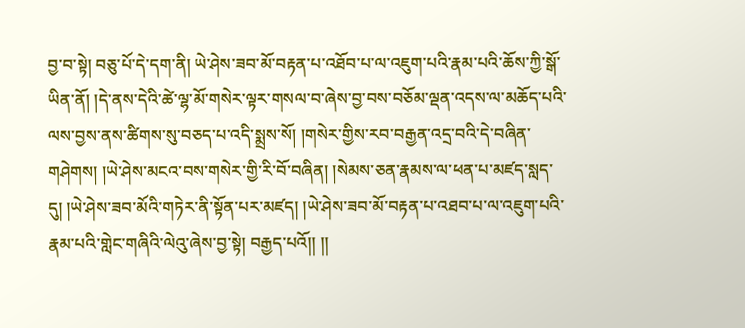བྱ་བ་སྟེ། བཅུ་པོ་དེ་དག་ནི། ཡེ་ཤེས་ཟབ་མོ་བརྟན་པ་འཐོབ་པ་ལ་འཇུག་པའི་རྣམ་པའི་ཆོས་ཀྱི་སྒོ་ཡིན་ནོ། །དེ་ནས་དེའི་ཚེ་ལྷ་མོ་གསེར་ལྟར་གསལ་བ་ཞེས་བྱ་བས་བཅོམ་ལྡན་འདས་ལ་མཆོད་པའི་ལས་བྱས་ནས་ཚིགས་སུ་བཅད་པ་འདི་སྨྲས་སོ། །གསེར་གྱིས་རབ་བརྒྱན་འདྲ་བའི་དེ་བཞིན་གཤེགས། །ཡེ་ཤེས་མངའ་བས་གསེར་གྱི་རི་བོ་བཞིན། །སེམས་ཅན་རྣམས་ལ་ཕན་པ་མཛད་སླད་དུ། །ཡེ་ཤེས་ཟབ་མོའི་གཏེར་ནི་སྟོན་པར་མཛད། །ཡེ་ཤེས་ཟབ་མོ་བརྟན་པ་འཐབ་པ་ལ་འཇུག་པའི་རྣམ་པའི་གླེང་གཞིའི་ལེའུ་ཞེས་བྱ་སྟེ། བརྒྱད་པའོ།། །།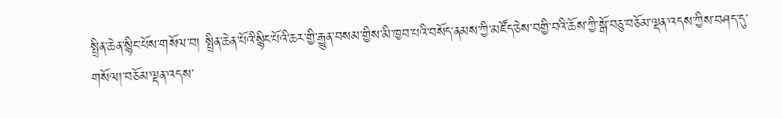སྤྲིན་ཆེན་སྙིང་པོས་གསོལ་བ། སྤྲིན་ཆེན་པོའི་སྙིང་པོའི་ཆར་གྱི་རྒྱུན་བསམ་གྱིས་མི་ཁྱབ་པའི་བསོད་ནམས་ཀྱི་མཛོད་ཅེས་བགྱི་བའི་ཆོས་ཀྱི་སྒོ་བཅུ་བཅོམ་ལྡན་འདས་ཀྱིས་བཤད་དུ་གསོལ།་བཅོམ་ལྡན་འདས་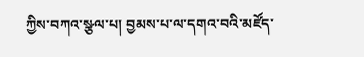ཀྱིས་བཀའ་སྩལ་པ། བྱམས་པ་ལ་དགའ་བའི་མཛོད་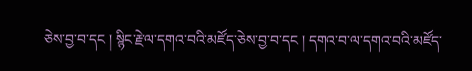ཅེས་བྱ་བ་དང ། སྙིང་རྗེ་ལ་དགའ་བའི་མཛོད་ཅེས་བྱ་བ་དང ། དགའ་བ་ལ་དགའ་བའི་མཛོད་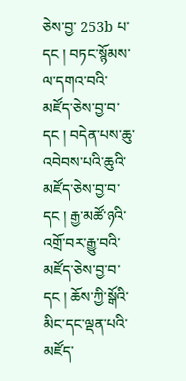ཅེས་བྱ་ 253b པ་དང ། བཏང་སྙོམས་ལ་དགའ་བའི་མཛོད་ཅེས་བྱ་བ་དང ། བདེན་པས་ཆུ་འབེབས་པའི་ཆུའི་མཛོད་ཅེས་བྱ་བ་དང ། རྒྱ་མཚོ་ཉའི་འགྲོ་བར་རྒྱུ་བའི་མཛོད་ཅེས་བྱ་བ་དང ། ཆོས་ཀྱི་སྒོའི་མིང་དང་ལྡན་པའི་མཛོད་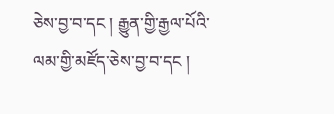ཅེས་བྱ་བ་དང ། རྒྱུན་གྱི་རྒྱལ་པོའི་ལམ་གྱི་མཛོད་ཅེས་བྱ་བ་དང །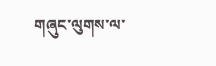གཞུང་ལུགས་ལ་